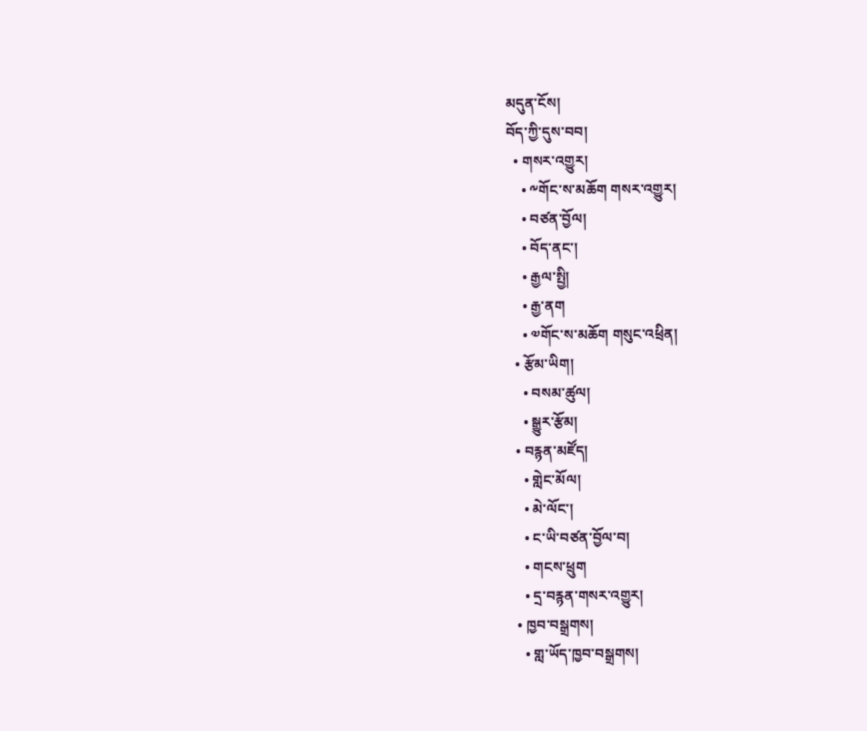མདུན་ངོས།
བོད་ཀྱི་དུས་བབ།
  • གསར་འགྱུར།
    • ༸གོང་ས་མཆོག གསར་འགྱུར།
    • བཙན་བྱོལ།
    • བོད་ནང་།
    • རྒྱལ་སྤྱི།
    • རྒྱ་ནག
    • ༧གོང་ས་མཆོག གསུང་འཕྲིན།
  • རྩོམ་ཡིག།
    • བསམ་ཚུལ།
    • སྒྱུར་རྩོམ།
  • བརྙན་མཛོད།
    • གླེང་མོལ།
    • མེ་ལོང་།
    • ང་ཡི་བཙན་བྱོལ་བ།
    • གངས་ཕྲུག
    • དྲ་བརྙན་གསར་འགྱུར།
  • ཁྱབ་བསྒྲགས།
    • གླ་ཡོད་ཁྱབ་བསྒྲགས།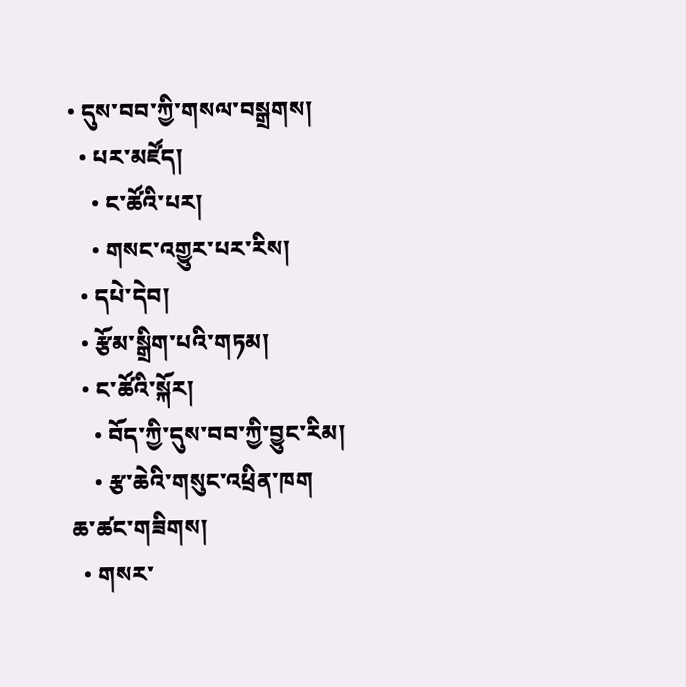• དུས་བབ་ཀྱི་གསལ་བསྒྲགས།
  • པར་མཛོད།
    • ང་ཚོའི་པར།
    • གསང་འགྱུར་པར་རིས།
  • དཔེ་དེབ།
  • རྩོམ་སྒྲིག་པའི་གཏམ།
  • ང་ཚོའི་སྐོར།
    • བོད་ཀྱི་དུས་བབ་ཀྱི་བྱུང་རིམ།
    • རྩ་ཆེའི་གསུང་འཕྲིན་ཁག
ཆ་ཚང་གཟིགས།
  • གསར་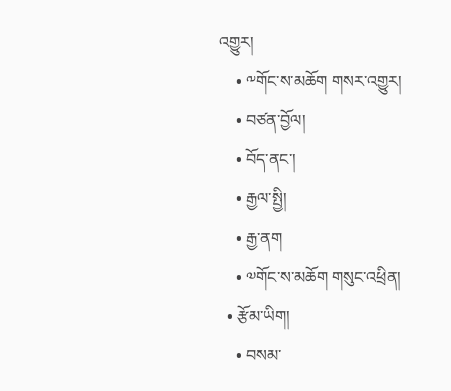འགྱུར།
    • ༸གོང་ས་མཆོག གསར་འགྱུར།
    • བཙན་བྱོལ།
    • བོད་ནང་།
    • རྒྱལ་སྤྱི།
    • རྒྱ་ནག
    • ༧གོང་ས་མཆོག གསུང་འཕྲིན།
  • རྩོམ་ཡིག།
    • བསམ་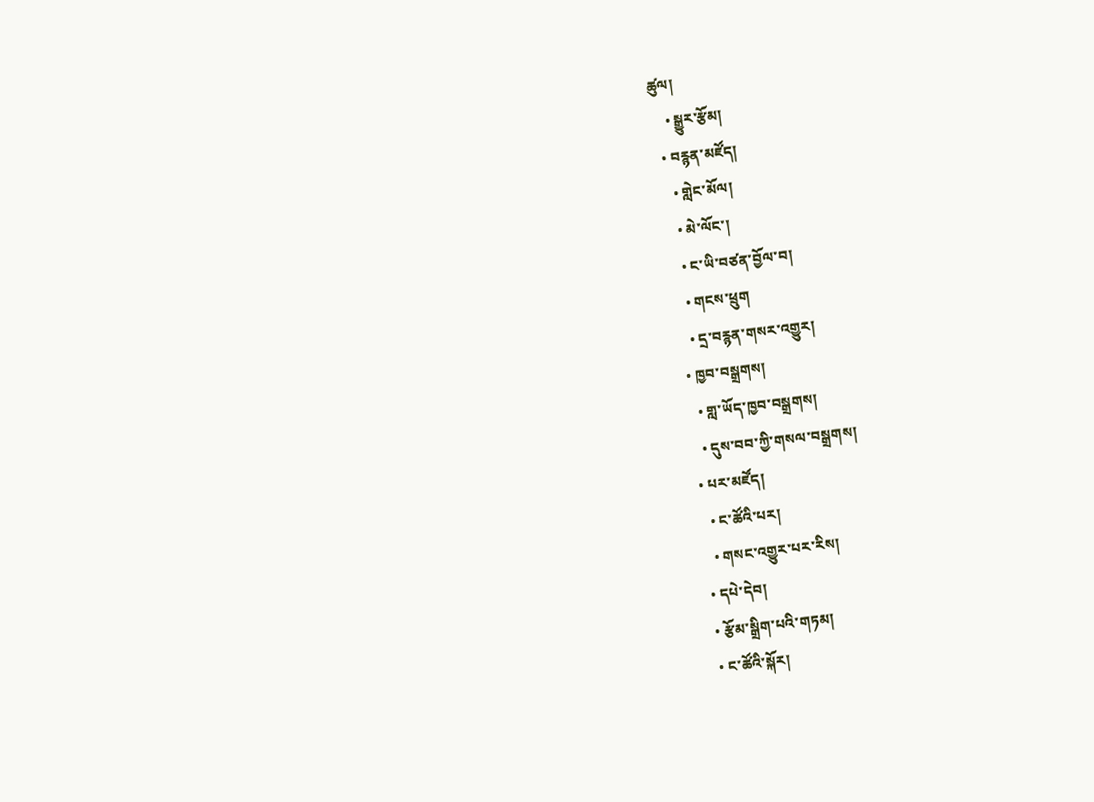ཚུལ།
    • སྒྱུར་རྩོམ།
  • བརྙན་མཛོད།
    • གླེང་མོལ།
    • མེ་ལོང་།
    • ང་ཡི་བཙན་བྱོལ་བ།
    • གངས་ཕྲུག
    • དྲ་བརྙན་གསར་འགྱུར།
  • ཁྱབ་བསྒྲགས།
    • གླ་ཡོད་ཁྱབ་བསྒྲགས།
    • དུས་བབ་ཀྱི་གསལ་བསྒྲགས།
  • པར་མཛོད།
    • ང་ཚོའི་པར།
    • གསང་འགྱུར་པར་རིས།
  • དཔེ་དེབ།
  • རྩོམ་སྒྲིག་པའི་གཏམ།
  • ང་ཚོའི་སྐོར།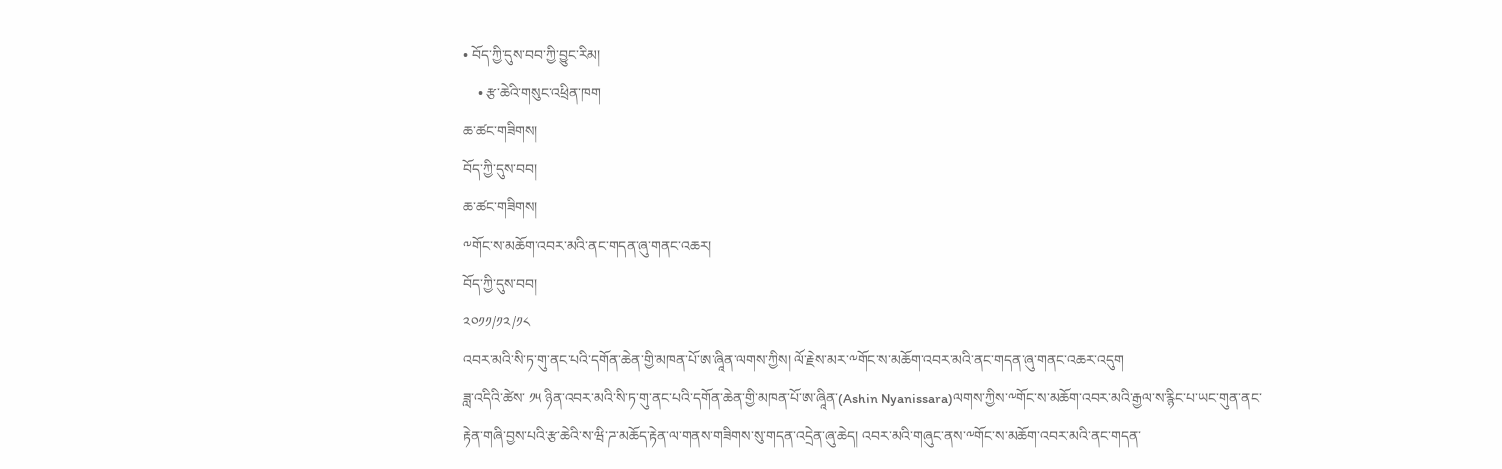• བོད་ཀྱི་དུས་བབ་ཀྱི་བྱུང་རིམ།
    • རྩ་ཆེའི་གསུང་འཕྲིན་ཁག
ཆ་ཚང་གཟིགས།
བོད་ཀྱི་དུས་བབ།
ཆ་ཚང་གཟིགས།
༸གོང་ས་མཆོག་འབར་མའི་ནང་གདན་ཞུ་གནང་འཆར།
བོད་ཀྱི་དུས་བབ།
༢༠༡༡/༡༢/༡༨
འབར་མའི་སི་ཏ་གུ་ནང་པའི་དགོན་ཆེན་གྱི་མཁན་པོ་ཨ་ཞཱིན་ལགས་ཀྱིས། ལོ་རྗེས་མར་༸གོང་ས་མཆོག་འབར་མའི་ནང་གདན་ཞུ་གནང་འཆར་འདུག
ཟླ་འདིའི་ཚེས་ ༡༥ ཉིན་འབར་མའི་སི་ཏ་གུ་ནང་པའི་དགོན་ཆེན་གྱི་མཁན་པོ་ཨ་ཞཱིན་(Ashin Nyanissara)ལགས་ཀྱིས་༸གོང་ས་མཆོག་འབར་མའི་རྒྱལ་ས་རྙིང་པ་ཡང་གུན་ནང་རྟེན་གཞི་བྱས་པའི་རྩ་ཆེའི་ས་ཝི་ཌ་མཆོད་རྟེན་ལ་གནས་གཟིགས་སུ་གདན་འདྲེན་ཞུ་ཆེད། འབར་མའི་གཞུང་ནས་༸གོང་ས་མཆོག་འབར་མའི་ནང་གདན་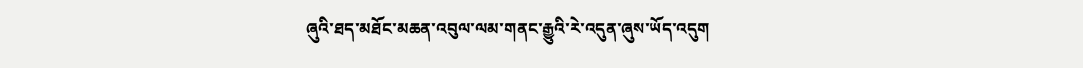ཞུའི་ཐད་མཐོང་མཆན་འབུལ་ལམ་གནང་རྒྱུའི་རེ་འདུན་ཞུས་ཡོད་འདུག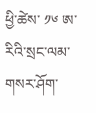ཕྱི་ཚེས་ ༡༦ ཨ་རིའི་སྲང་ལམ་གསར་ཤོག་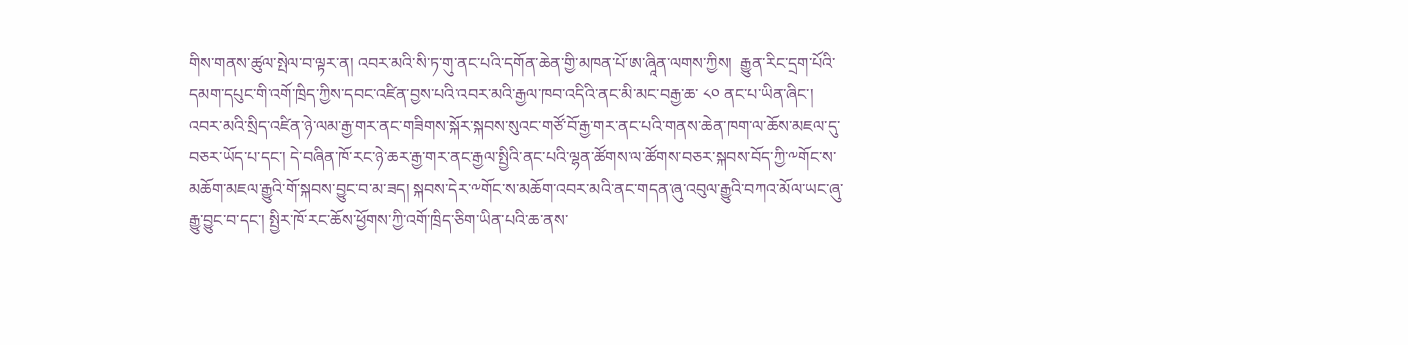གིས་གནས་ཚུལ་སྤེལ་བ་ལྟར་ན། འབར་མའི་སི་ཏ་གུ་ནང་པའི་དགོན་ཆེན་གྱི་མཁན་པོ་ཨ་ཞཱིན་ལགས་ཀྱིས།  རྒྱུན་རིང་དྲག་པོའི་དམག་དཔུང་གི་འགོ་ཁྲིད་ཀྱིས་དབང་འཛིན་བྱས་པའི་འབར་མའི་རྒྱལ་ཁབ་འདིའི་ནང་མི་མང་བརྒྱ་ཆ་ ༨༠ ནང་པ་ཡིན་ཞིང་། འབར་མའི་སྲིད་འཛིན་ཉེ་ལམ་རྒྱ་གར་ནང་གཟིགས་སྐོར་སྐབས་སུའང་གཙོ་བོ་རྒྱ་གར་ནང་པའི་གནས་ཆེན་ཁག་ལ་ཆོས་མཇལ་དུ་བཅར་ཡོད་པ་དང་། དེ་བཞིན་ཁོ་རང་ཉེ་ཆར་རྒྱ་གར་ནང་རྒྱལ་སྤྱིའི་ནང་པའི་ལྷན་ཚོགས་ལ་ཚོགས་བཅར་སྐབས་བོད་ཀྱི་༸གོང་ས་མཆོག་མཇལ་རྒྱུའི་གོ་སྐབས་བྱུང་བ་མ་ཟད། སྐབས་དེར་༸གོང་ས་མཆོག་འབར་མའི་ནང་གདན་ཞུ་འབུལ་རྒྱུའི་བཀའ་མོལ་ཡང་ཞུ་རྒྱུ་བྱུང་བ་དང་། སྤྱིར་ཁོ་རང་ཆོས་ཕྱོགས་ཀྱི་འགོ་ཁྲིད་ཅིག་ཡིན་པའི་ཆ་ནས་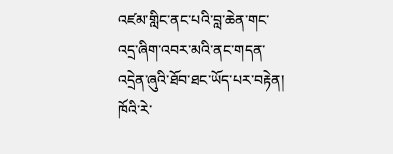འཛམ་གླིང་ནང་པའི་བླ་ཆེན་གང་འདྲ་ཞིག་འབར་མའི་ནང་གདན་འདྲེན་ཞུའི་ཐོབ་ཐང་ཡོད་པར་བརྟེན།  ཁོའི་རེ་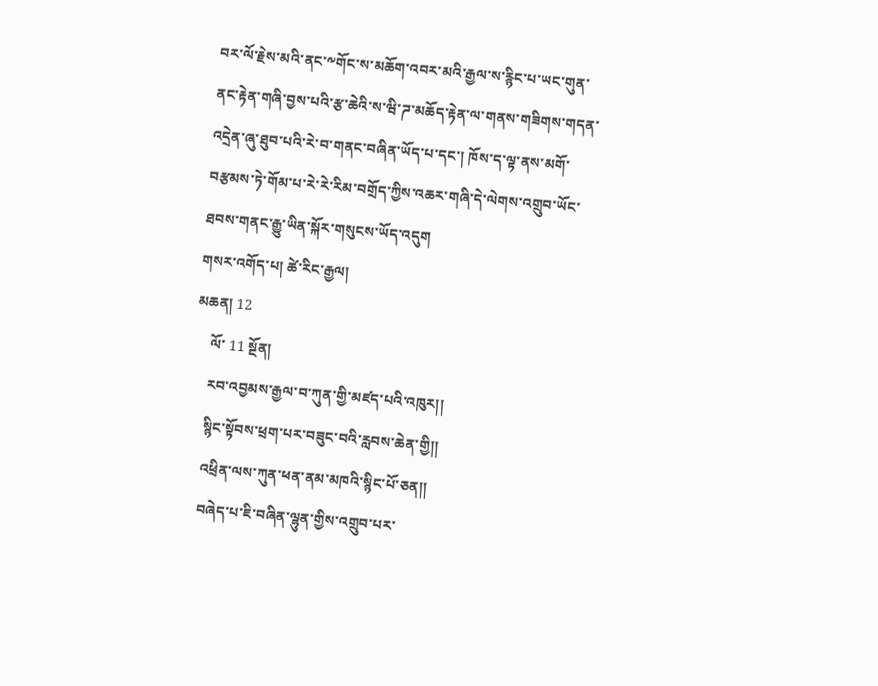བར་ལོ་རྗེས་མའི་ནང་༸གོང་ས་མཆོག་འབར་མའི་རྒྱལ་ས་རྙིང་པ་ཡང་གུན་ནང་རྟེན་གཞི་བྱས་པའི་རྩ་ཆེའི་ས་ཝི་ཌ་མཆོད་རྟེན་ལ་གནས་གཟིགས་གདན་འདྲེན་ཞུ་ཐུབ་པའི་རེ་བ་གནང་བཞིན་ཡོད་པ་དང་། ཁོས་ད་ལྟ་ནས་མགོ་བརྩམས་ཏེ་གོམ་པ་རེ་རེ་རིམ་བགྲོད་ཀྱིས་འཆར་གཞི་དེ་ལེགས་འགྲུབ་ཡོང་ཐབས་གནང་རྒྱུ་ཡིན་སྐོར་གསུངས་ཡོད་འདུག
གསར་འགོད་པ། ཚེ་རིང་རྒྱལ།
མཆན། 12
    ལོ་ 11 སྔོན།
    རབ་འབྱམས་རྒྱལ་བ་ཀུན་གྱི་མཛད་པའི་འཁུར།།
    སྙིང་སྟོབས་ཕྲག་པར་བཟུང་བའི་རླབས་ཆེན་གྱི།།
    འཕྲིན་ལས་ཀུན་ཕན་ནམ་མཁའི་སྙིང་པོ་ཅན།།
    བཞེད་པ་ཇི་བཞིན་ལྷུན་གྱིས་འགྲུབ་པར་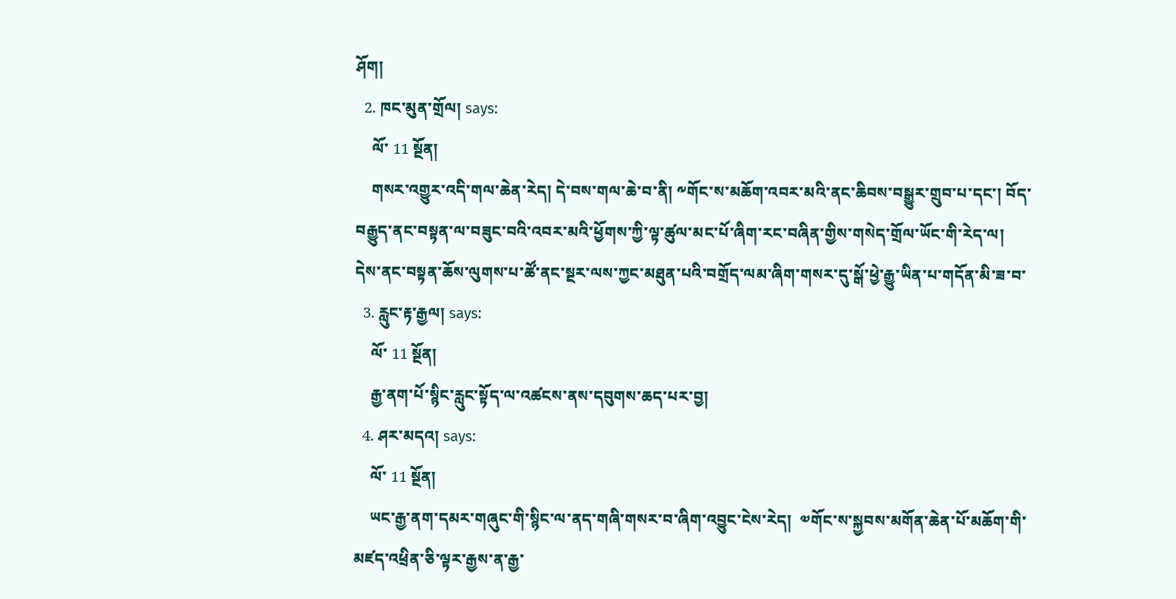ཤོག།
  2. ཁང་མུན་གྲོལ། says:
    ལོ་ 11 སྔོན།
    གསར་འགྱུར་འདི་གལ་ཆེན་རེད། དེ་བས་གལ་ཆེ་བ་ནི། ༸གོང་ས་མཆོག་འབར་མའི་ནང་ཆིབས་བསྒྱུར་གྲུབ་པ་དང་། བོད་བརྒྱུད་ནང་བསྟན་ལ་བཟུང་བའི་འབར་མའི་ཕྱོགས་ཀྱི་ལྟ་ཚུལ་མང་པོ་ཞིག་རང་བཞིན་གྱིས་གསེད་གྲོལ་ཡོང་གི་རེད་ལ། དེས་ནང་བསྟན་ཆོས་ལུགས་པ་ཚོ་ནང་སྔར་ལས་ཀྱང་མཐུན་པའི་བགྲོད་ལམ་ཞིག་གསར་དུ་སྒོ་ཕྱེ་རྒྱུ་ཡིན་པ་གདོན་མི་ཟ་བ་
  3. རླུང་རྟ་རྒྱལ། says:
    ལོ་ 11 སྔོན།
    རྒྱ་ནག་པོ་སྙིང་རླུང་སྟོད་ལ་འཚངས་ནས་དབུགས་ཆད་པར་བྱ།
  4. ཤར་མདའ། says:
    ལོ་ 11 སྔོན།
    ཡང་རྒྱ་ནག་དམར་གཞུང་གི་སྙིང་ལ་ནད་གཞི་གསར་བ་ཞིག་འབྱུང་ངེས་རེད།  ༧གོང་ས་སྐྱབས་མགོན་ཆེན་པོ་མཆོག་གི་མཛད་འཕྲིན་ཅི་ལྟར་རྒྱས་ན་རྒྱ་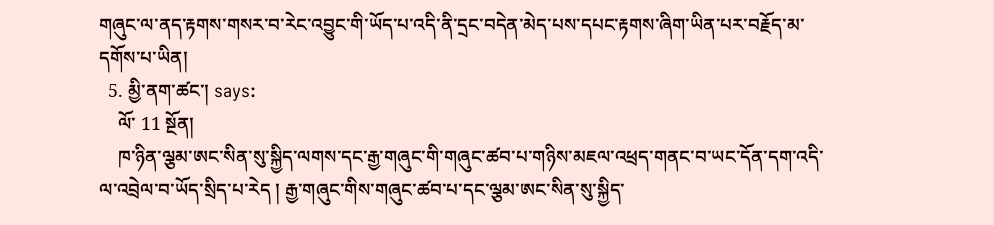གཞུང་ལ་ནད་རྟགས་གསར་བ་རེང་འབྱུང་གི་ཡོད་པ་འདི་ནི་དྲང་བདེན་མེད་པས་དཔང་རྟགས་ཞིག་ཡིན་པར་བརྗོད་མ་དགོས་པ་ཡིན།
  5. མྱི་ནག་ཚང་། says:
    ལོ་ 11 སྔོན།
    ཁ་ཉིན་ལྕམ་ཨང་སིན་སུ་སྐྱིད་ལགས་དང་རྒྱ་གཞུང་གི་གཞུང་ཚབ་པ་གཉིས་མཇལ་འཕྲད་གནང་བ་ཡང་དོན་དག་འདི་ལ་འབྲེལ་བ་ཡོད་སྲིད་པ་རེད ། རྒྱ་གཞུང་གིས་གཞུང་ཚབ་པ་དང་ལྕམ་ཨང་སིན་སུ་སྐྱིད་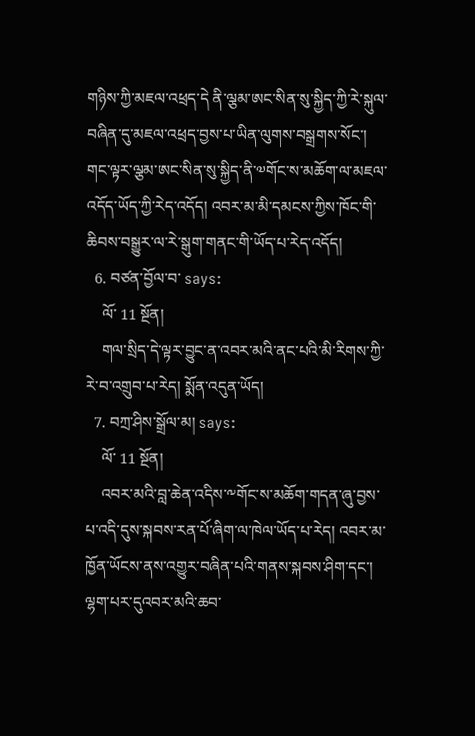གཉིས་ཀྱི་མཇལ་འཕྲད་དེ ནི་ལྕམ་ཨང་སིན་སུ་སྐྱིད་ཀྱི་རེ་སྐུལ་བཞིན་དུ་མཇལ་འཕྲད་བྱས་པ་ཡིན་ལུགས་བསྒྲགས་སོང་། གང་ལྟར་ལྕམ་ཨང་སིན་སུ་སྐྱིད་ནི་༧གོང་ས་མཆོག་ལ་མཇལ་འདོད་ཡོད་ཀྱི་རེད་འདོད། འབར་མ་མི་དམངས་ཀྱིས་ཁོང་གི་ཆིབས་བསྒྱུར་ལ་རེ་སྒུག་གནང་གི་ཡོད་པ་རེད་འདོད།
  6. བཙན་བྱོལ་བ་ says:
    ལོ་ 11 སྔོན།
    གལ་སྲིད་དེ་ལྟར་བྱུང་ན་འབར་མའི་ནང་པའི་མི་རིགས་ཀྱི་རེ་བ་འགྲུབ་པ་རེད། སྨོན་འདུན་ཡོད།
  7. བཀྲ་ཤིས་སྒྲོལ་མ། says:
    ལོ་ 11 སྔོན།
    འབར་མའི་བླ་ཆེན་འདིས་༸གོང་ས་མཆོག་གདན་ཞུ་བྱས་པ་འདི་དུས་སྐབས་རན་པོ་ཞིག་ལ་ཁེལ་ཡོད་པ་རེད། འབར་མ་ཁྱོན་ཡོངས་ནས་འགྱུར་བཞིན་པའི་གནས་སྐབས་ཤིག་དང་། ལྷག་པར་དུའབར་མའི་ཆབ་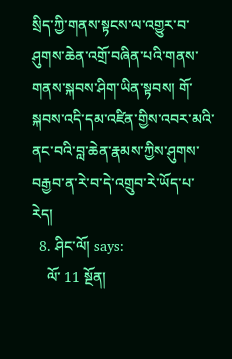སྲིད་ཀྱི་གནས་སྟངས་ལ་འགྱུར་བ་ཤུགས་ཆེན་འགྲོ་བཞིན་པའི་གནས་གནས་སྐབས་ཤིག་ཡིན་སྟབས། གོ་སྐབས་འདི་དམ་འཛིན་གྱིས་འབར་མའི་ནང་བའི་བླ་ཆེན་རྣམས་ཀྱིས་ཤུགས་བརྒྱབ་ན་རེ་བ་དེ་འགྲུབ་རེ་ཡོད་པ་རེད།
  8. ཤིང་ལོ། says:
    ལོ་ 11 སྔོན།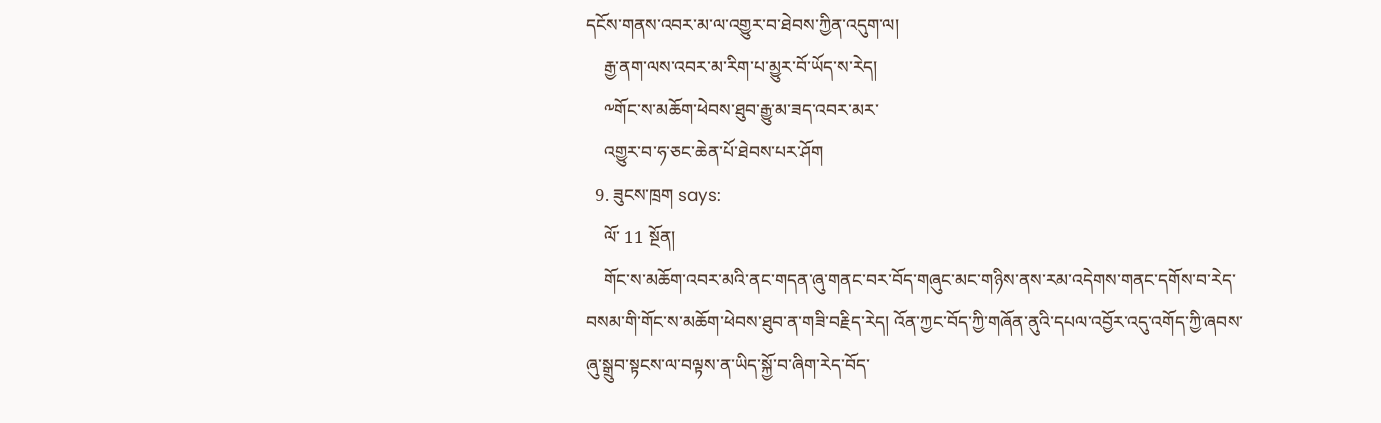དངོས་གནས་འབར་མ་ལ་འགྱུར་བ་ཐེབས་ཀྱིན་འདུག་ལ།
    རྒྱ་ནག་ལས་འབར་མ་རིག་པ་མྱུར་བོ་ཡོད་ས་རེད།
    ༸གོང་ས་མཆོག་ཕེབས་ཐུབ་རྒྱུ་མ་ཟད་འབར་མར་
    འགྱུར་བ་ཧ་ཅང་ཆེན་པོ་ཐེབས་པར་ཤོག
  9. ཟུངས་ཁྲག says:
    ལོ་ 11 སྔོན།
    གོང་ས་མཆོག་འབར་མའི་ནང་གདན་ཞུ་གནང་བར་བོད་གཞུང་མང་གཉིས་ནས་རམ་འདེགས་གནང་དགོས་བ་རེད་བསམ་གི་གོང་ས་མཆོག་ཕེབས་ཐུབ་ན་གཟི་བརྗིད་རེད། འོན་ཀྱང་བོད་ཀྱི་གཞོན་ནུའི་དཔལ་འབྱོར་འདུ་འགོད་ཀྱི་ཞབས་ཞུ་སྒྲུབ་སྟངས་ལ་བལྟས་ན་ཡིད་སྐྱོ་བ་ཞིག་རེད་བོད་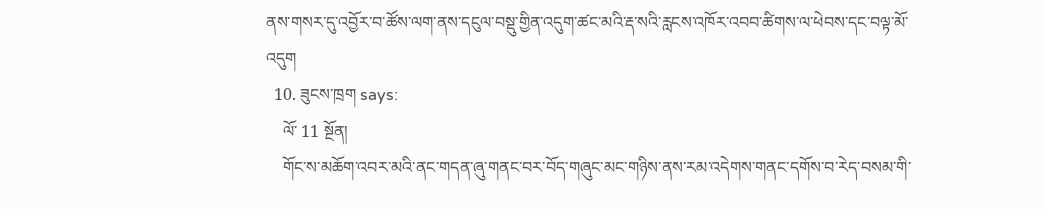ནས་གསར་དུ་འབྱོར་བ་ཚོས་ལག་ནས་དངུལ་བསྡུ་གྱིན་འདུག་ཚང་མའི་རྡ་སའི་རླངས་འཁོར་འབབ་ཚིགས་ལ་ཕེབས་དང་བལྟ་མོ་འདུག
  10. ཟུངས་ཁྲག says:
    ལོ་ 11 སྔོན།
    གོང་ས་མཆོག་འབར་མའི་ནང་གདན་ཞུ་གནང་བར་བོད་གཞུང་མང་གཉིས་ནས་རམ་འདེགས་གནང་དགོས་བ་རེད་བསམ་གི་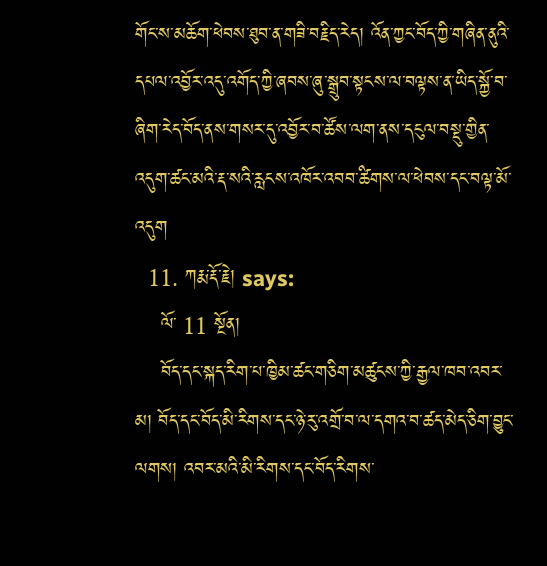གོང་ས་མཆོག་ཕེབས་ཐུབ་ན་གཟི་བརྗིད་རེད། འོན་ཀྱང་བོད་ཀྱི་གཞིན་ནུའི་དཔལ་འབྱོར་འདུ་འགོད་ཀྱི་ཞབས་ཞུ་སྒྲུབ་སྟངས་ལ་བལྟས་ན་ཡིད་སྐྱོ་བ་ཞིག་རེད་བོད་ནས་གསར་དུ་འབྱོར་བ་ཚོས་ལག་ནས་དངུལ་བསྡུ་གྱིན་འདུག་ཚང་མའི་རྡ་སའི་རླངས་འཁོར་འབབ་ཚིགས་ལ་ཕེབས་དང་བལྟ་མོ་འདུག
  11. ཀརྨ་རྡོ་རྗེ། says:
    ལོ་ 11 སྔོན།
    བོད་དང་སྐད་རིག་པ་ཁྱིམ་ཚང་གཅིག་མཚུངས་ཀྱི་རྒྱལ་ཁབ་འབར་མ། བོད་དང་བོད་མི་རིགས་དང་ཉེ་རུ་འགྲོ་བ་ལ་དགའ་བ་ཚད་མེད་ཅིག་བྱུང་ལགས། འབར་མའི་མི་རིགས་དང་བོད་རིགས་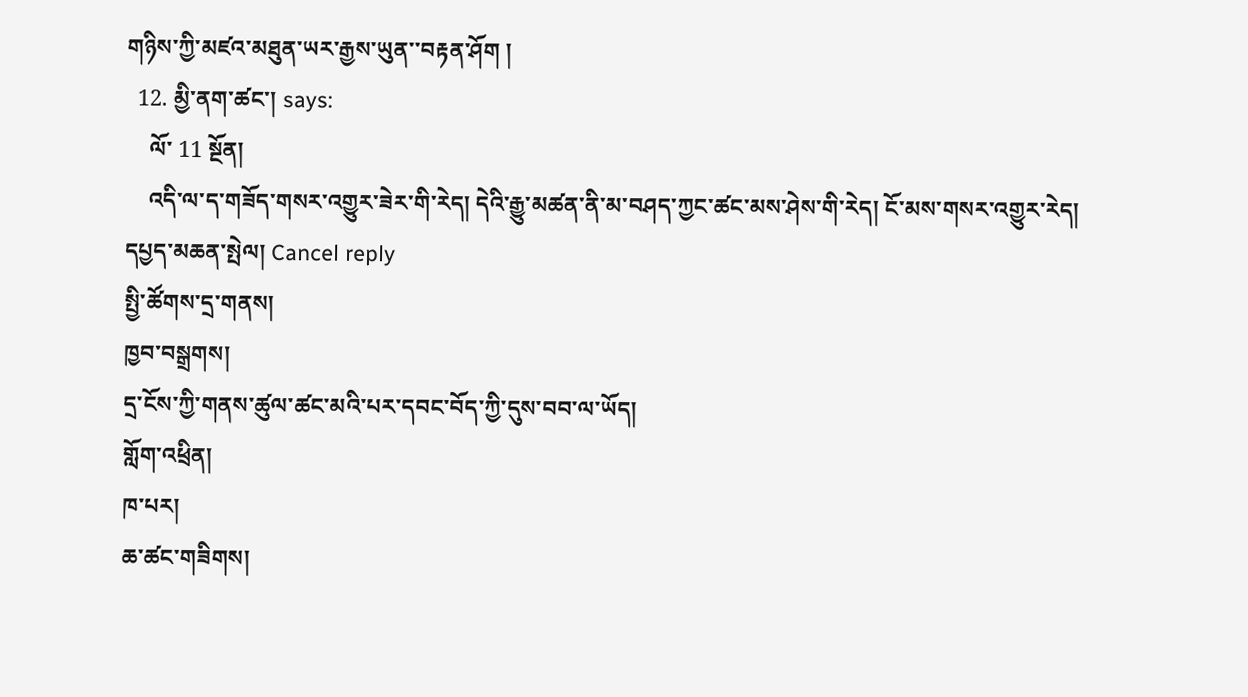གཉིས་ཀྱི་མཛའ་མཐུན་ཡར་རྒྱས་ཡུན་་བརྟན་ཤོག །
  12. མྱི་ནག་ཚང་། says:
    ལོ་ 11 སྔོན།
    འདི་ལ་ད་གཟོད་གསར་འགྱུར་ཟེར་གི་རེད། དེའི་རྒྱུ་མཚན་ནི་མ་བཤད་ཀྱང་ཚང་མས་ཤེས་གི་རེད། ངོ་མས་གསར་འགྱུར་རེད།
དཔྱད་མཆན་སྤེལ། Cancel reply
སྤྱི་ཚོགས་དྲ་གནས།
ཁྱབ་བསྒྲགས།
དྲ་ངོས་ཀྱི་གནས་ཚུལ་ཚང་མའི་པར་དབང་བོད་ཀྱི་དུས་བབ་ལ་ཡོད།
གློག་འཕྲིན།
ཁ་པར།
ཆ་ཚང་གཟིགས།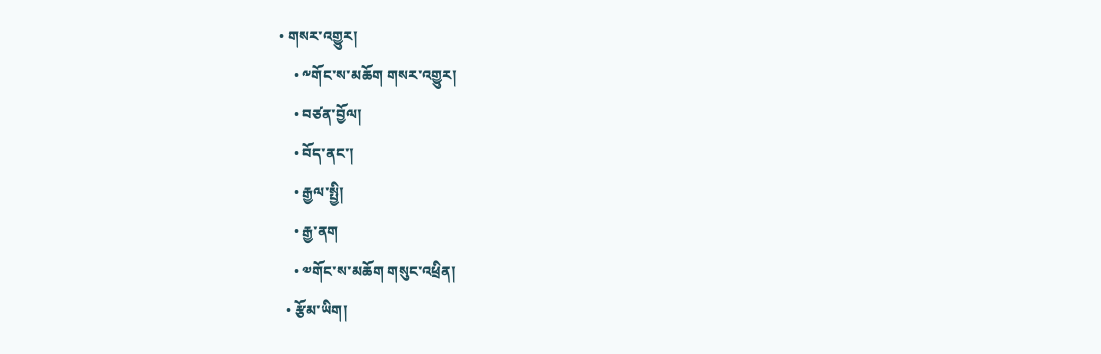• གསར་འགྱུར།
    • ༸གོང་ས་མཆོག གསར་འགྱུར།
    • བཙན་བྱོལ།
    • བོད་ནང་།
    • རྒྱལ་སྤྱི།
    • རྒྱ་ནག
    • ༧གོང་ས་མཆོག གསུང་འཕྲིན།
  • རྩོམ་ཡིག།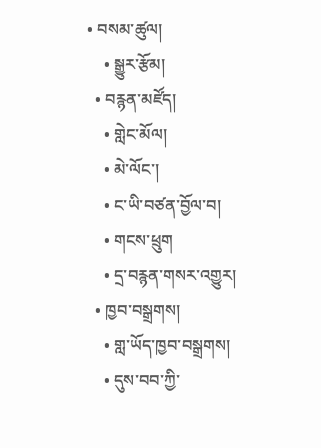• བསམ་ཚུལ།
    • སྒྱུར་རྩོམ།
  • བརྙན་མཛོད།
    • གླེང་མོལ།
    • མེ་ལོང་།
    • ང་ཡི་བཙན་བྱོལ་བ།
    • གངས་ཕྲུག
    • དྲ་བརྙན་གསར་འགྱུར།
  • ཁྱབ་བསྒྲགས།
    • གླ་ཡོད་ཁྱབ་བསྒྲགས།
    • དུས་བབ་ཀྱི་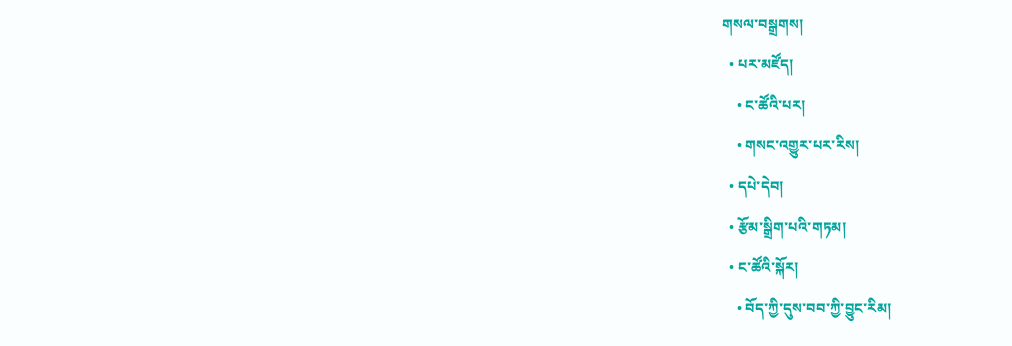གསལ་བསྒྲགས།
  • པར་མཛོད།
    • ང་ཚོའི་པར།
    • གསང་འགྱུར་པར་རིས།
  • དཔེ་དེབ།
  • རྩོམ་སྒྲིག་པའི་གཏམ།
  • ང་ཚོའི་སྐོར།
    • བོད་ཀྱི་དུས་བབ་ཀྱི་བྱུང་རིམ།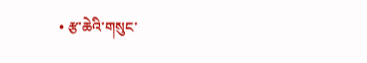• རྩ་ཆེའི་གསུང་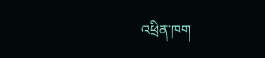འཕྲིན་ཁག